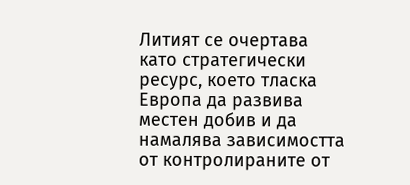Литият се очертава като стратегически ресурс, което тласка Европа да развива местен добив и да намалява зависимостта от контролираните от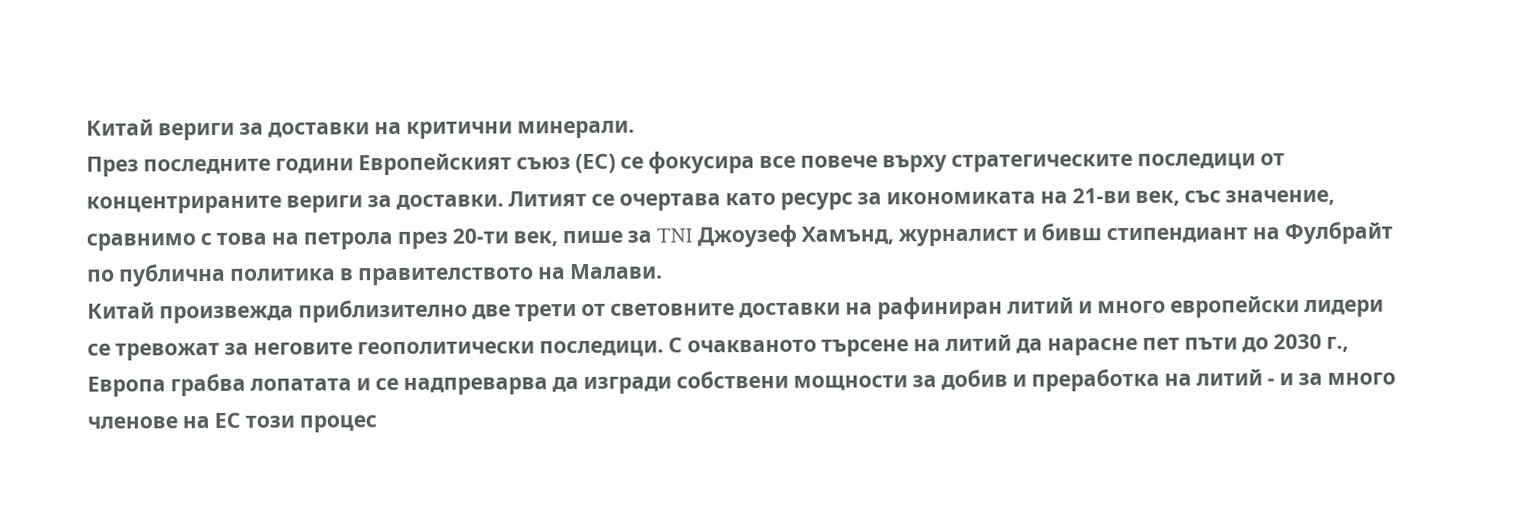Китай вериги за доставки на критични минерали.
През последните години Европейският съюз (ЕС) се фокусира все повече върху стратегическите последици от концентрираните вериги за доставки. Литият се очертава като ресурс за икономиката на 21-ви век, със значение, сравнимо с това на петрола през 20-ти век, пише за TNI Джоузеф Хамънд, журналист и бивш стипендиант на Фулбрайт по публична политика в правителството на Малави.
Китай произвежда приблизително две трети от световните доставки на рафиниран литий и много европейски лидери се тревожат за неговите геополитически последици. С очакваното търсене на литий да нарасне пет пъти до 2030 г., Европа грабва лопатата и се надпреварва да изгради собствени мощности за добив и преработка на литий - и за много членове на ЕС този процес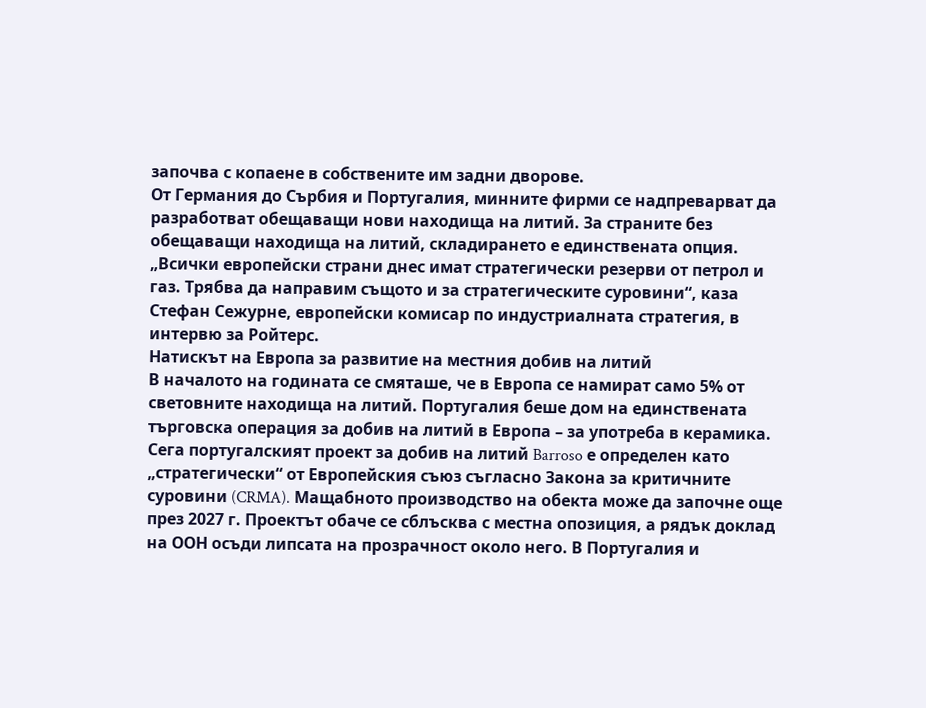започва с копаене в собствените им задни дворове.
От Германия до Сърбия и Португалия, минните фирми се надпреварват да разработват обещаващи нови находища на литий. За страните без обещаващи находища на литий, складирането е единствената опция. „Всички европейски страни днес имат стратегически резерви от петрол и газ. Трябва да направим същото и за стратегическите суровини“, каза Стефан Сежурне, европейски комисар по индустриалната стратегия, в интервю за Ройтерс.
Натискът на Европа за развитие на местния добив на литий
В началото на годината се смяташе, че в Европа се намират само 5% от световните находища на литий. Португалия беше дом на единствената търговска операция за добив на литий в Европа – за употреба в керамика.
Сега португалският проект за добив на литий Barroso е определен като „стратегически“ от Европейския съюз съгласно Закона за критичните суровини (CRMA). Мащабното производство на обекта може да започне още през 2027 г. Проектът обаче се сблъсква с местна опозиция, а рядък доклад на ООН осъди липсата на прозрачност около него. В Португалия и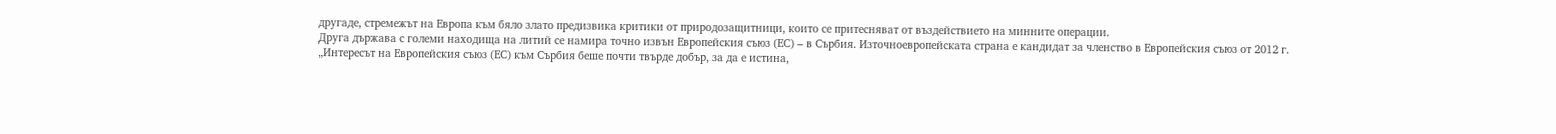другаде, стремежът на Европа към бяло злато предизвика критики от природозащитници, които се притесняват от въздействието на минните операции.
Друга държава с големи находища на литий се намира точно извън Европейския съюз (ЕС) – в Сърбия. Източноевропейската страна е кандидат за членство в Европейския съюз от 2012 г.
„Интересът на Европейския съюз (ЕС) към Сърбия беше почти твърде добър, за да е истина,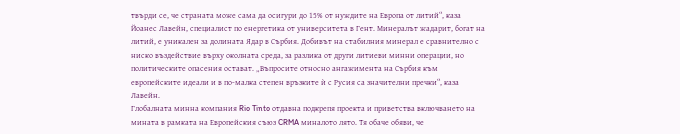твърди се, че страната може сама да осигури до 15% от нуждите на Европа от литий“, каза Йоанес Лавейн, специалист по енергетика от университета в Гент. Минералът жадарит, богат на литий, е уникален за долината Ядар в Сърбия. Добивът на стабилния минерал е сравнително с ниско въздействие върху околната среда, за разлика от други литиеви минни операции, но политическите опасения остават. „Въпросите относно ангажимента на Сърбия към европейските идеали и в по-малка степен връзките ѝ с Русия са значителни пречки“, каза Лавейн.
Глобалната минна компания Rio Tinto отдавна подкрепя проекта и приветства включването на мината в рамката на Европейския съюз CRMA миналото лято. Тя обаче обяви, че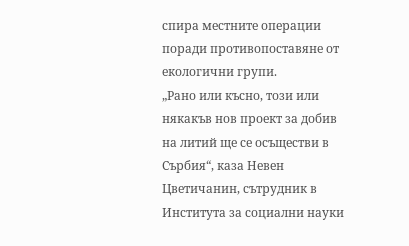спира местните операции поради противопоставяне от екологични групи.
„Рано или късно, този или някакъв нов проект за добив на литий ще се осъществи в Сърбия“, каза Невен Цветичанин, сътрудник в Института за социални науки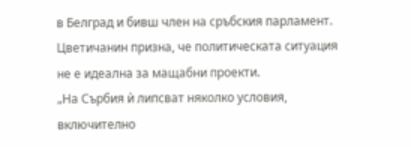в Белград и бивш член на сръбския парламент.
Цветичанин призна, че политическата ситуация не е идеална за мащабни проекти.
„На Сърбия ѝ липсват няколко условия, включително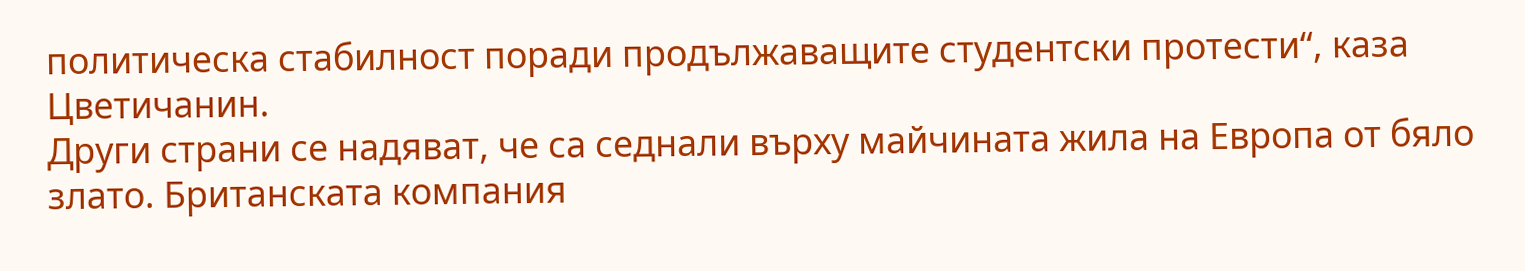политическа стабилност поради продължаващите студентски протести“, каза Цветичанин.
Други страни се надяват, че са седнали върху майчината жила на Европа от бяло злато. Британската компания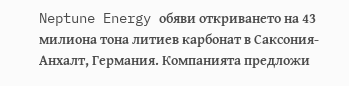Neptune Energy обяви откриването на 43 милиона тона литиев карбонат в Саксония-Анхалт, Германия. Компанията предложи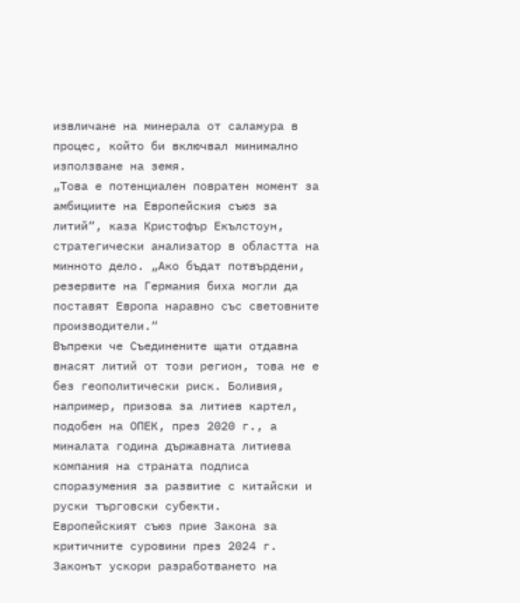извличане на минерала от саламура в процес, който би включвал минимално използване на земя.
„Това е потенциален повратен момент за амбициите на Европейския съюз за литий“, каза Кристофър Екълстоун, стратегически анализатор в областта на минното дело. „Ако бъдат потвърдени, резервите на Германия биха могли да поставят Европа наравно със световните производители.“
Въпреки че Съединените щати отдавна внасят литий от този регион, това не е без геополитически риск. Боливия, например, призова за литиев картел, подобен на ОПЕК, през 2020 г., а миналата година държавната литиева компания на страната подписа споразумения за развитие с китайски и руски търговски субекти.
Европейският съюз прие Закона за критичните суровини през 2024 г. Законът ускори разработването на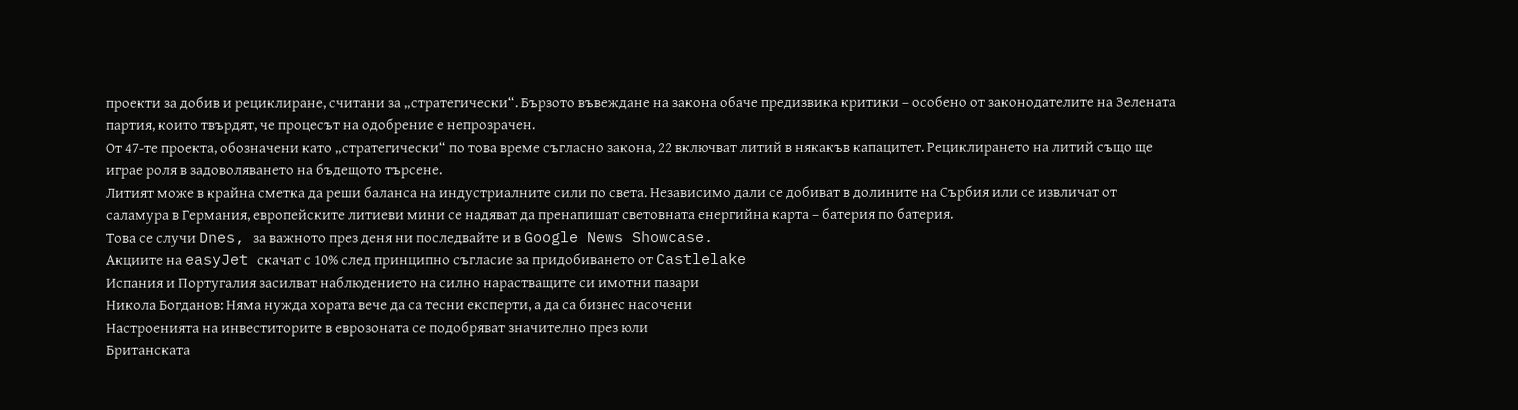проекти за добив и рециклиране, считани за „стратегически“. Бързото въвеждане на закона обаче предизвика критики – особено от законодателите на Зелената партия, които твърдят, че процесът на одобрение е непрозрачен.
От 47-те проекта, обозначени като „стратегически“ по това време съгласно закона, 22 включват литий в някакъв капацитет. Рециклирането на литий също ще играе роля в задоволяването на бъдещото търсене.
Литият може в крайна сметка да реши баланса на индустриалните сили по света. Независимо дали се добиват в долините на Сърбия или се извличат от саламура в Германия, европейските литиеви мини се надяват да пренапишат световната енергийна карта – батерия по батерия.
Това се случи Dnes, за важното през деня ни последвайте и в Google News Showcase.
Акциите на easyJet скачат с 10% след принципно съгласие за придобиването от Castlelake
Испания и Португалия засилват наблюдението на силно нарастващите си имотни пазари
Никола Богданов: Няма нужда хората вече да са тесни експерти, а да са бизнес насочени
Настроенията на инвеститорите в еврозоната се подобряват значително през юли
Британската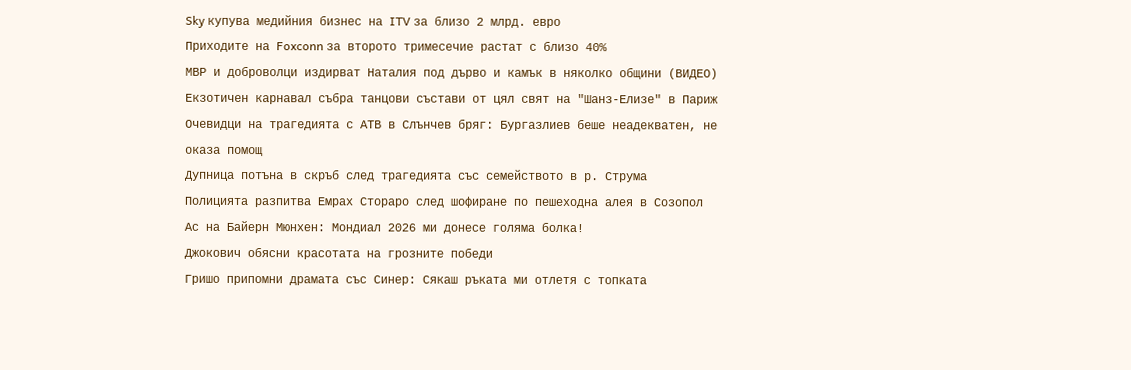Sky купува медийния бизнес на ITV за близо 2 млрд. евро
Приходите на Foxconn за второто тримесечие растат с близо 40%
МВР и доброволци издирват Наталия под дърво и камък в няколко общини (ВИДЕО)
Екзотичен карнавал събра танцови състави от цял свят на "Шанз-Елизе" в Париж
Очевидци на трагедията с АТВ в Слънчев бряг: Бургазлиев беше неадекватен, не оказа помощ
Дупница потъна в скръб след трагедията със семейството в р. Струма
Полицията разпитва Емрах Стораро след шофиране по пешеходна алея в Созопол
Ас на Байерн Мюнхен: Мондиал 2026 ми донесе голяма болка!
Джокович обясни красотата на грозните победи
Гришо припомни драмата със Синер: Сякаш ръката ми отлетя с топката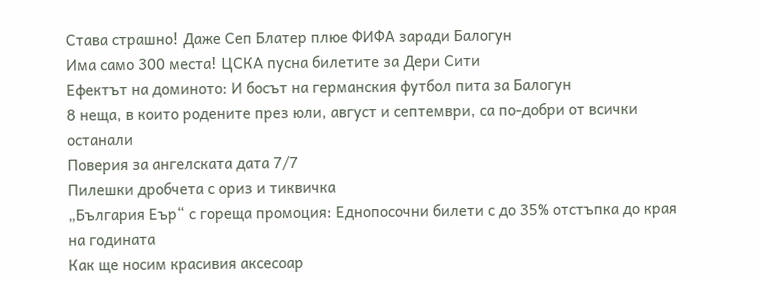Става страшно! Даже Сеп Блатер плюе ФИФА заради Балогун
Има само 300 места! ЦСКА пусна билетите за Дери Сити
Ефектът на доминото: И босът на германския футбол пита за Балогун
8 неща, в които родените през юли, август и септември, са по-добри от всички останали
Поверия за ангелската дата 7/7
Пилешки дробчета с ориз и тиквичка
„България Еър“ с гореща промоция: Еднопосочни билети с до 35% отстъпка до края на годината
Как ще носим красивия аксесоар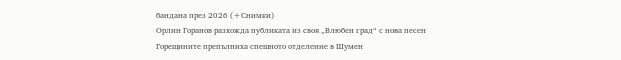бандана през 2026 (+Снимки)
Орлин Горанов разхожда публиката из своя „Влюбен град“ с нова песен
Горещините препълниха спешното отделение в Шумен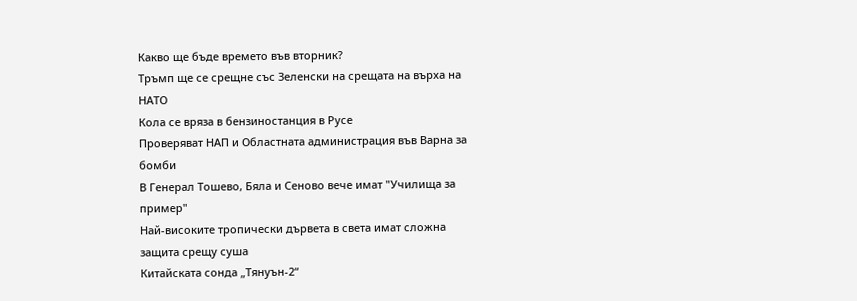Какво ще бъде времето във вторник?
Тръмп ще се срещне със Зеленски на срещата на върха на НАТО
Кола се вряза в бензиностанция в Русе
Проверяват НАП и Областната администрация във Варна за бомби
В Генерал Тошево, Бяла и Сеново вече имат "Училища за пример"
Най-високите тропически дървета в света имат сложна защита срещу суша
Китайската сонда „Тянуън-2“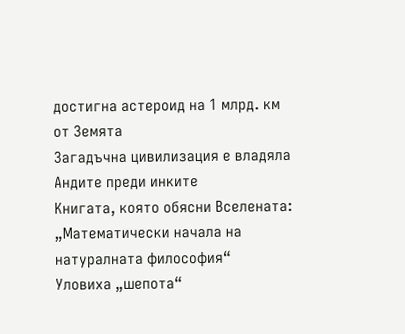достигна астероид на 1 млрд. км от Земята
Загадъчна цивилизация е владяла Андите преди инките
Книгата, която обясни Вселената: „Математически начала на натуралната философия“
Уловиха „шепота“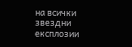на всички звездни експлозии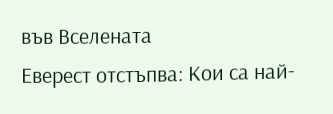във Вселената
Еверест отстъпва: Кои са най-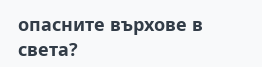опасните върхове в света?